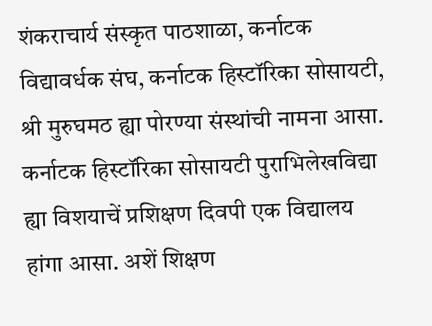शंकराचार्य संस्कृत पाठशाळा, कर्नाटक विद्यावर्धक संघ, कर्नाटक हिस्टॉरिका सोसायटी, श्री मुरुघमठ ह्या पोरण्या संस्थांची नामना आसा. कर्नाटक हिस्टॉरिका सोसायटी पुराभिलेखविद्या ह्या विशयाचें प्रशिक्षण दिवपी एक विद्यालय हांगा आसा. अशें शिक्षण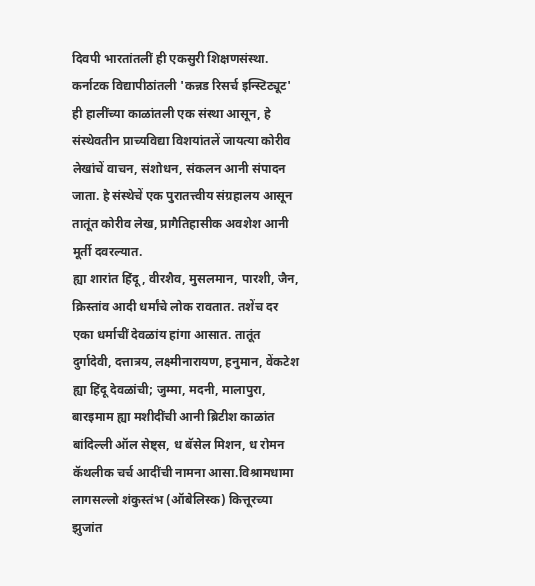दिवपी भारतांतलीं ही एकसुरी शिक्षणसंस्था. कर्नाटक विद्यापीठांतली 'कन्नड रिसर्च इन्स्टिट्यूट' ही हालींच्या काळांतली एक संस्था आसून, हे संस्थेवतीन प्राच्यविद्या विशयांतलें जायत्या कोरीव लेखांचें वाचन, संशोधन, संकलन आनी संपादन जाता. हे संस्थेचें एक पुरातत्त्वीय संग्रहालय आसून तातूंत कोरीव लेख, प्रागैतिहासीक अवशेश आनी मूर्ती दवरल्यात.
ह्या शारांत हिंदू, वीरशैव, मुसलमान, पारशी, जैन, क्रिस्तांव आदी धर्मांचे लोक रावतात. तशेंच दर एका धर्माचीं देवळांय हांगा आसात. तातूंत दुर्गादेवी, दत्तात्रय, लक्ष्मीनारायण, हनुमान, वेंकटेश ह्या हिंदू देवळांची; जुम्मा, मदनी, मालापुरा, बारइमाम ह्या मशीदींची आनी ब्रिटीश काळांत बांदिल्ली ऑल सेष्ट्स, ध बॅसेल मिशन, ध रोमन कॅथलीक चर्च आदींची नामना आसा.विश्रामधामा लागसल्लो शंकुस्तंभ (ऑबेलिस्क) कित्तूरच्या झुजांत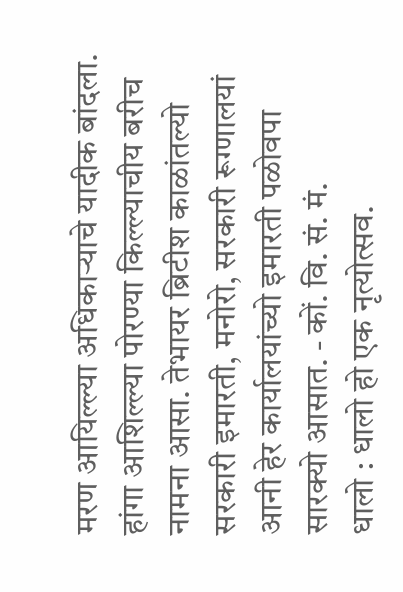मरण आयिल्ल्या अधिकाऱ्याचे यादीक बांदला. हांगा आशिल्ल्या पोरण्या किल्ल्याचीय बरीच नामना आसा. तेभायर ब्रिटीश काळांतल्यो सरकारी इमारती, मनोरो, सरकारी रूग्णालयां आनी हेर कार्यालयांच्यो इमारती पळोवपा सारक्यो आसात. - कों. वि. सं. मं.
धालो : धालो हो एक नृत्योत्सव.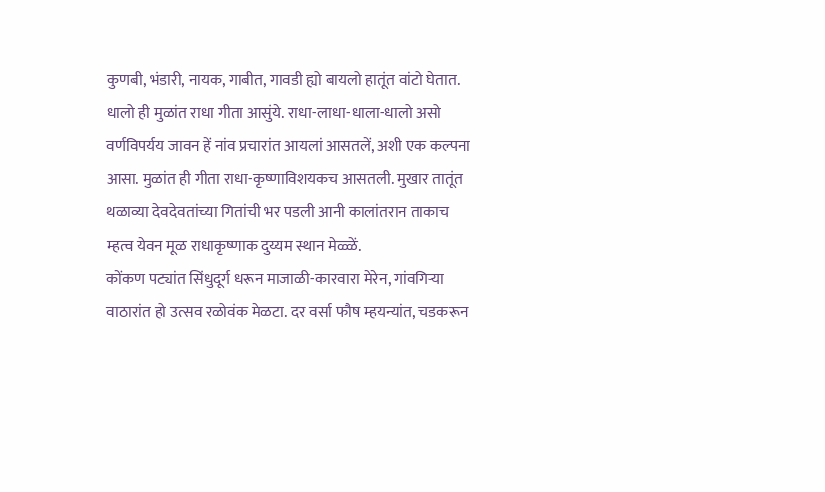कुणबी, भंडारी, नायक, गाबीत, गावडी ह्यो बायलो हातूंत वांटो घेतात. धालो ही मुळांत राधा गीता आसुंये. राधा-लाधा-धाला-धालो असो वर्णविपर्यय जावन हें नांव प्रचारांत आयलां आसतलें, अशी एक कल्पना आसा. मुळांत ही गीता राधा-कृष्णाविशयकच आसतली. मुखार तातूंत थळाव्या देवदेवतांच्या गितांची भर पडली आनी कालांतरान ताकाच म्हत्व येवन मूळ राधाकृष्णाक दुय्यम स्थान मेळ्ळें.
कोंकण पट्यांत सिंधुदूर्ग धरून माजाळी-कारवारा मेरेन, गांवगिऱ्या वाठारांत हो उत्सव रळोवंक मेळटा. दर वर्सा फौष म्हयन्यांत, चडकरून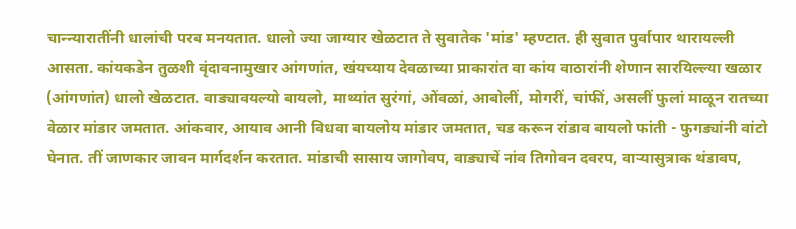चान्न्यारातींनी धालांची परब मनयतात. धालो ज्या जाग्यार खेळटात ते सुवातेक 'मांड' म्हण्टात. ही सुवात पुर्वापार थारायल्ली आसता. कांयकडेन तुळशी वृंदावनामुखार आंगणांत, खंयच्याय देवळाच्या प्राकारांत वा कांय वाठारांनी शेणान सारयिल्ल्या खळार (आंगणांत) धालो खेळटात. वाड्यावयल्यो बायलो, माथ्यांत सुरंगां, ओंवळां, आबोलीं, मोगरीं, चांफीं, असलीं फुलां माळून रातच्या वेळार मांडार जमतात. आंकवार, आयाव आनी विधवा बायलोय मांडार जमतात, चड करून रांडाव बायलो फांती - फुगड्यांनी वांटो घेनात. तीं जाणकार जावन मार्गदर्शन करतात. मांडाची सासाय जागोवप, वाड्याचें नांव तिगोवन दवरप, वाऱ्यासुत्राक थंडावप,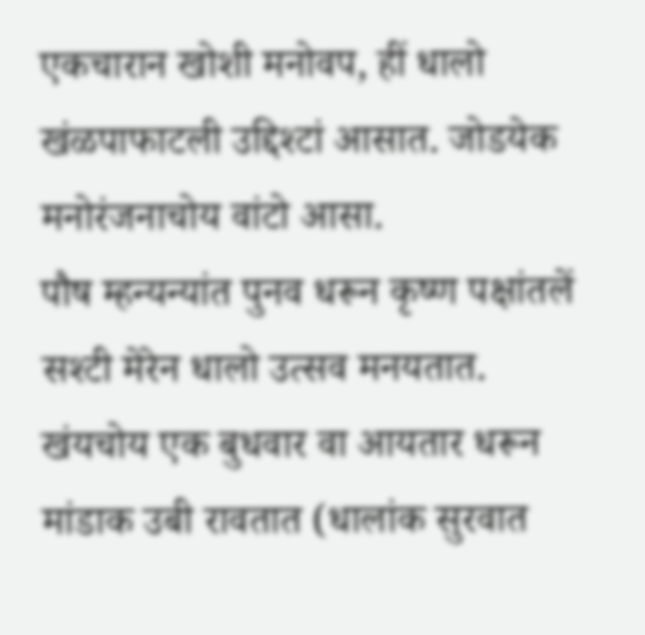एकचारान खोशी मनोवप, हीं धालो खंळपाफाटली उद्दिश्टां आसात. जोडयेक मनोरंजनाचोय वांटो आसा.
पौष म्हन्यन्यांत पुनव धरून कृष्ण पक्षांतलें सश्टी मेरेन धालो उत्सव मनयतात. खंयचोय एक बुधवार वा आयतार धरून मांडाक उबी रावतात (धालांक सुरवात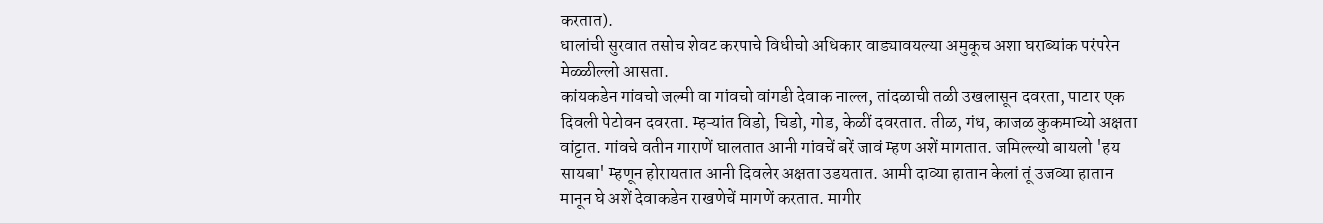करतात).
धालांची सुरवात तसोच शेवट करपाचे विधीचो अधिकार वाड्यावयल्या अमुकूच अशा घराब्यांक परंपरेन मेळ्ळील्लो आसता.
कांयकडेन गांवचो जल्मी वा गांवचो वांगडी देवाक नाल्ल, तांदळाची तळी उखलासून दवरता, पाटार एक दिवली पेटोवन दवरता. म्हऱ्यांत विडो, चिडो, गोड, केळीं दवरतात. तीळ, गंध, काजळ कुकमाच्यो अक्षता वांट्टात. गांवचे वतीन गाराणें घालतात आनी गांवचें बरें जावं म्हण अशें मागतात. जमिल्ल्यो बायलो 'हय सायबा' म्हणून होरायतात आनी दिवलेर अक्षता उडयतात. आमी दाव्या हातान केलां तूं उजव्या हातान मानून घे अशें देवाकडेन राखणेचें मागणें करतात. मागीर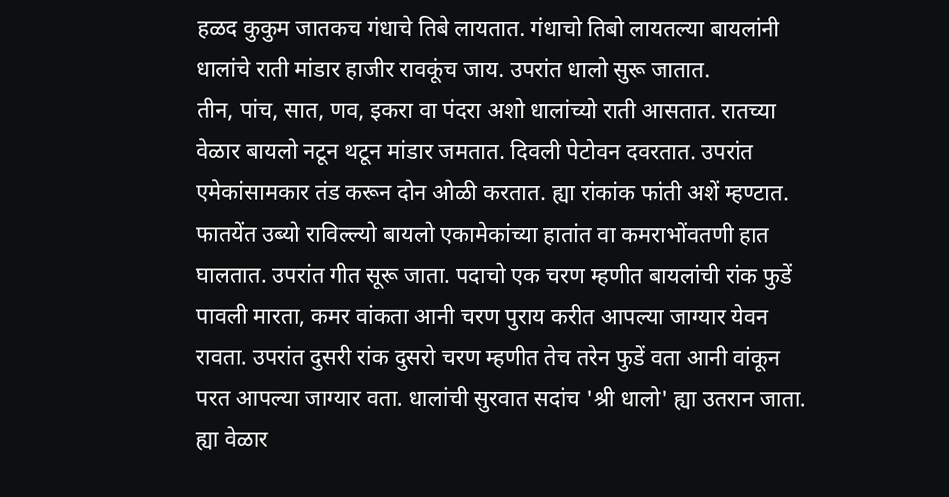हळद कुकुम जातकच गंधाचे तिबे लायतात. गंधाचो तिबो लायतल्या बायलांनी धालांचे राती मांडार हाजीर रावकूंच जाय. उपरांत धालो सुरू जातात.
तीन, पांच, सात, णव, इकरा वा पंदरा अशो धालांच्यो राती आसतात. रातच्या वेळार बायलो नटून थटून मांडार जमतात. दिवली पेटोवन दवरतात. उपरांत एमेकांसामकार तंड करून दोन ओळी करतात. ह्या रांकांक फांती अशें म्हण्टात. फातयेंत उब्यो राविल्ल्यो बायलो एकामेकांच्या हातांत वा कमराभोंवतणी हात घालतात. उपरांत गीत सूरू जाता. पदाचो एक चरण म्हणीत बायलांची रांक फुडें पावली मारता, कमर वांकता आनी चरण पुराय करीत आपल्या जाग्यार येवन रावता. उपरांत दुसरी रांक दुसरो चरण म्हणीत तेच तरेन फुडें वता आनी वांकून परत आपल्या जाग्यार वता. धालांची सुरवात सदांच 'श्री धालो' ह्या उतरान जाता. ह्या वेळार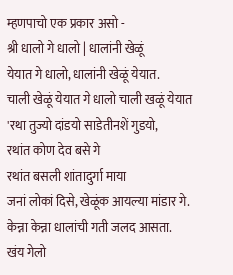म्हणपाचो एक प्रकार असो -
श्री धालो गे धालो | धालांनी खेळूं
येयात गे धालो, धालांनी खेळूं येयात.
चाली खेळूं येयात गे धालो चाली खळूं येयात
'रथा तुज्यो दांडयो साडेतीनशें गुडयो,
रथांत कोण देव बसे गे
रथांत बसली शांतादुर्गा माया
जनां लोकां दिसे, खेळूंक आयल्या मांडार गे.
केन्ना केन्ना धालांची गती जलद आसता.
खंय गेलो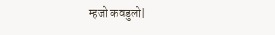म्हजो कवडुलो|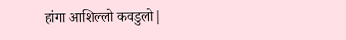हांगा आशिल्लो कवडुलो|